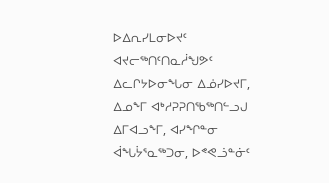ᐅᐃᕆᓯᒪᓂᐅᔪᑦ ᐊᔪᓕᖅᑎᑦᑎᓇᓲᖑᕗᑦ ᐃᓚᒋᔭᐅᓂᖓᓂ ᐃᓅᓯᐅᔪᒥ, ᐃᓄᖕᒥ ᐊᒃᓱᕈᕈᑎᖃᖅᑎᓪᓗᒍ ᐃᒥᐊᓗᖕᒥ, ᐊᓯᖏᓐᓂ ᐋᖓᔮᕐᓇᖅᑐᓂ, ᐅᕝᕙᓘᓐᓃᑦ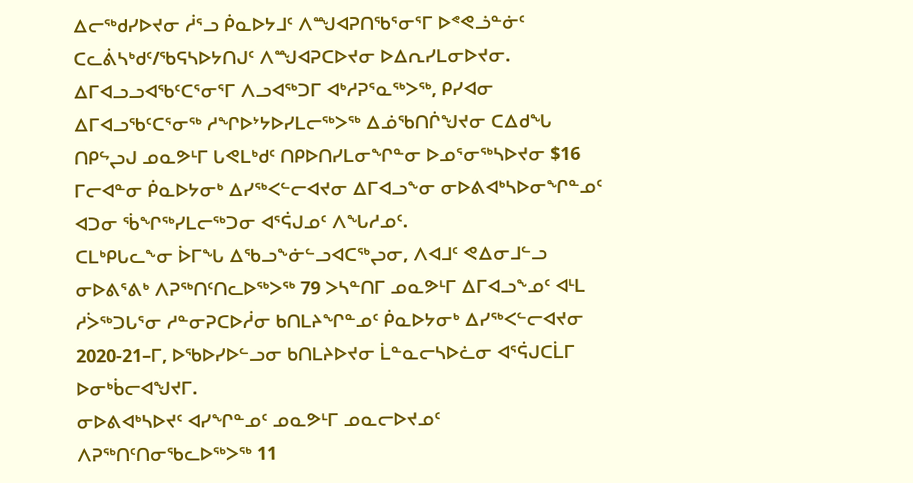ᐃᓕᖅᑯᓯᐅᔪᓂ ᓲᕐᓗ ᑮᓇᐅᔭᒧᑦ ᐱᙳᐊᕈᑎᖃᕐᓂᕐᒥ ᐅᕝᕙᓘᓐᓃᑦ ᑕᓚᕖᓴᒃᑯᑦ/ᖃᕋᓴᐅᔭᑎᒍᑦ ᐱᙳᐊᕈᑕᐅᔪᓂ ᐅᐃᕆᓯᒪᓂᐅᔪᓂ.
ᐃᒥᐊᓗᓗᐊᖃᑦᑕᕐᓂᕐᒥ ᐱᓗᐊᖅᑐᒥ ᐊᒃᓱᕈᕐᓇᖅᐳᖅ, ᑭᓯᐊᓂ ᐃᒥᐊᓗᖃᑦᑕᕐᓂᖅ ᓱᖏᐅᔾᔭᐅᓯᒪᓕᖅᐳᖅ ᐃᓅᖃᑎᒌᖑᔪᓂ ᑕᐃᑯᖓ ᑎᑭᖦᖢᒍ ᓄᓇᕗᒻᒥ ᒐᕙᒪᒃᑯᑦ ᑎᑭᐅᑎᓯᒪᓂᖏᓐᓂ ᐅᓄᕐᓂᖅᓴᐅᔪᓂ $16 ᒥᓕᐊᓐᓂ ᑮᓇᐅᔭᓂᒃ ᐃᓯᖅᐸᓪᓕᐊᔪᓂ ᐃᒥᐊᓗᖕᓂ ᓂᐅᕕᐊᒃᓴᐅᓂᖏᓐᓄᑦ ᐊᑐᓂ ᖄᖏᖅᓯᒪᓕᖅᑐᓂ ᐊᕐᕌᒍᓄᑦ ᐱᖓᓱᓄᑦ.
ᑕᒪᒃᑭᒐᓚᖕᓂ ᐆᒥᖓ ᐃᖃᓗᖕᓃᓪᓗᐊᑕᖅᖢᓂ, ᐱᐊᒧᑦ ᕙᐃᓂᒧᓪᓗ ᓂᐅᕕᕐᕕᒃ ᐱᕈᖅᑎᑦᑎᓚᐅᖅᐳᖅ 79 ᐳᓴᓐᑎᒥ ᓄᓇᕗᒻᒥ ᐃᒥᐊᓗᖕᓄᑦ ᐊᒻᒪ ᓱᐴᖅᑐᒐᕐᓂ ᓱᓐᓂᕈᑕᐅᓲᓂ ᑲᑎᒪᔨᖏᓐᓄᑦ ᑮᓇᐅᔭᓂᒃ ᐃᓯᖅᐸᓪᓕᐊᔪᓂ 2020-21–ᒥ, ᐅᖃᐅᓯᐅᓪᓗᓂ ᑲᑎᒪᔨᐅᔪᓂ ᒫᓐᓇᓕᓴᐅᓛᓂ ᐊᕐᕌᒍᑕᒫᒥ ᐅᓂᒃᑳᓕᐊᖑᔪᒥ.
ᓂᐅᕕᐊᒃᓴᐅᔪᑦ ᐊᓯᖏᓐᓄᑦ ᓄᓇᕗᒻᒥ ᓄᓇᓕᐅᔪᓄᑦ ᐱᕈᖅᑎᑦᑎᓂᖃᓚᐅᖅᐳᖅ 11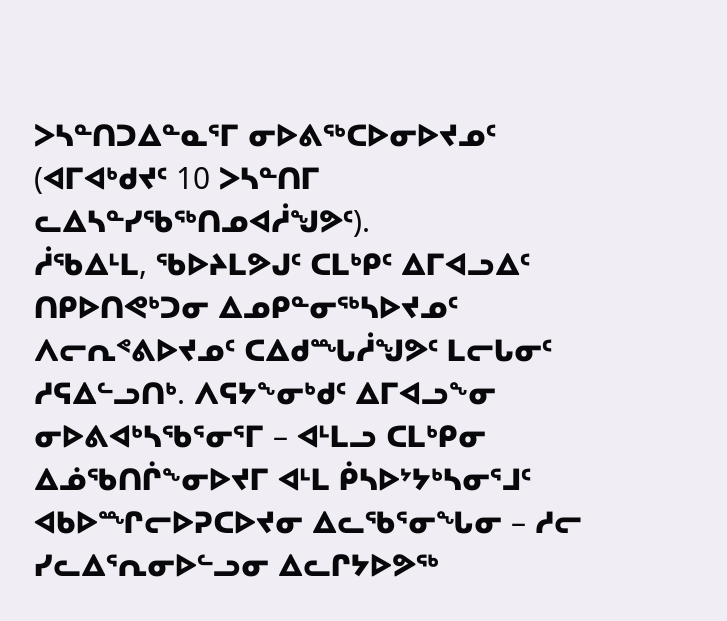ᐳᓴᓐᑎᑐᐃᓐᓇᕐᒥ ᓂᐅᕕᖅᑕᐅᓂᐅᔪᓄᑦ (ᐊᒥᐊᒃᑯᔪᑦ 10 ᐳᓴᓐᑎᒥ ᓚᐃᓴᓐᓯᖃᖅᑎᓄᐊᓲᖑᕗᑦ).
ᓲᖃᐃᒻᒪ, ᖃᐅᔨᒪᕗᒍᑦ ᑕᒪᒃᑭᑦ ᐃᒥᐊᓗᐃᑦ ᑎᑭᐅᑎᕙᒃᑐᓂ ᐃᓄᑭᓐᓂᖅᓴᐅᔪᓄᑦ ᐱᓕᕆᕝᕕᐅᔪᓄᑦ ᑕᐃᑯᙵᓲᖑᕗᑦ ᒪᓕᒐᓂᑦ ᓱᕋᐃᓪᓗᑎᒃ. ᐱᕋᔭᖕᓂᒃᑯᑦ ᐃᒥᐊᓗᖕᓂ ᓂᐅᕕᐊᒃᓴᖃᕐᓂᕐᒥ – ᐊᒻᒪᓗ ᑕᒪᒃᑭᓂ ᐃᓅᖃᑎᒌᖕᓂᐅᔪᒥ ᐊᒻᒪ ᑮᓴᐅᔾᔭᒃᓴᓂᕐᒧᑦ ᐊᑲᐅᙱᓕᐅᕈᑕᐅᔪᓂ ᐃᓚᖃᕐᓂᖓᓂ – ᓱᓕ ᓯᓚᐃᕐᕆᓂᐅᓪᓗᓂ ᐃᓚᒋᔭᐅᕗᖅ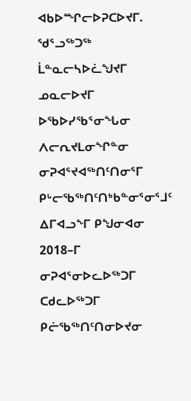ᐊᑲᐅᙱᓕᐅᕈᑕᐅᔪᒥ.
ᖁᕐᓗᖅᑐᖅ ᒫᓐᓇᓕᓴᐅᓛᖑᔪᒥ ᓄᓇᓕᐅᔪᒥ ᐅᖃᐅᓯᖃᕐᓂᖓᓂ ᐱᓕᕆᔪᒪᓂᖏᓐᓂ ᓂᕈᐊᕐᔪᐊᖅᑎᑦᑎᓂᕐᒥ ᑭᒡᓕᖃᖅᑎᑦᑎᒃᑲᓐᓂᕐᓂᕐᒧᑦ ᐃᒥᐊᓗᖕᒥ ᑭᖑᓂᐊᓂ 2018–ᒥ ᓂᕈᐊᕐᓂᐅᓚᐅᖅᑐᒥ ᑕᑯᓚᐅᖅᑐᒥ ᑭᓖᖃᖅᑎᑦᑎᓂᐅᔪᓂ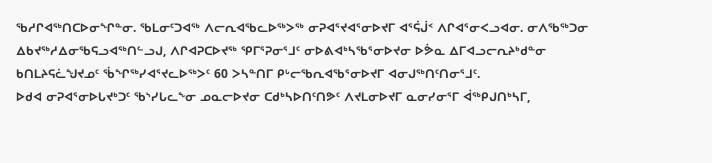ᖃᓱᒋᐊᖅᑎᑕᐅᓂᖏᓐᓂ. ᖃᒪᓂᑦᑐᐊᖅ ᐱᓕᕆᐊᖃᓚᐅᖅᐳᖅ ᓂᕈᐊᕐᔪᐊᕐᓂᐅᔪᒥ ᐊᕐᕌᒎᑉ ᐱᒋᐊᕐᓂᐸᓗᐊᓂ. ᓂᐱᖃᖅᑐᓂ ᐃᑲᔪᖅᓱᐃᓂᖃᕋᓗᐊᖅᑎᓪᓗᒍ, ᐱᒋᐊᕈᑕᐅᔪᖅ ᕿᒥᕐᕈᓂᕐᒧᑦ ᓂᐅᕕᐊᒃᓴᖃᕐᓂᐅᔪᓂ ᐅᕘᓇ ᐃᒥᐊᓗᓕᕆᔨᒃᑯᓐᓂ ᑲᑎᒪᔨᕋᓛᖑᔪᓄᑦ ᖄᖏᖅᓯᐊᕐᔪᓚᐅᖅᐳᑦ 60 ᐳᓴᓐᑎᒥ ᑭᒡᓕᖃᕆᐊᖃᕐᓂᐅᔪᒥ ᐊᓂᒍᖅᑎᑦᑎᓂᕐᒧᑦ.
ᐅᑯᐊ ᓂᕈᐊᕐᓂᐅᒐᔪᒃᑐᑦ ᖃᔅᓯᒐᓚᖕᓂ ᓄᓇᓕᐅᔪᓂ ᑕᑯᒃᓴᐅᑎᑦᑎᕗᑦ ᐱᔪᒪᓂᐅᔪᒥ ᓇᓂᓯᓂᕐᒥ ᐋᖅᑭᒍᑎᒃᓴᒥ,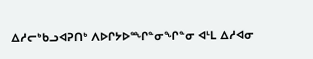ᐃᓱᓕᒃᑲᓗᐊᕈᑎᒃ ᐱᐅᒋᔭᐅᙱᓐᓂᖏᓐᓂ ᐊᒻᒪ ᐃᓱᐊᓂ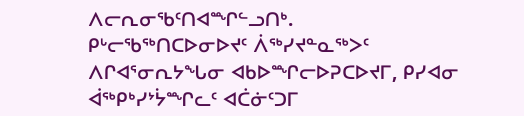ᐱᓕᕆᓂᖃᑦᑎᐊᙱᓪᓗᑎᒃ.
ᑭᒡᓕᖃᖅᑎᑕᐅᓂᐅᔪᑦ ᐲᖅᓯᔪᓐᓇᖅᐳᑦ ᐱᒋᐊᕐᓂᕆᔭᖓᓂ ᐊᑲᐅᙱᓕᐅᕈᑕᐅᔪᒥ, ᑭᓯᐊᓂ ᐋᖅᑭᒃᓯᔾᔮᙱᓚᑦ ᐊᑖᓃᑦᑐᒥ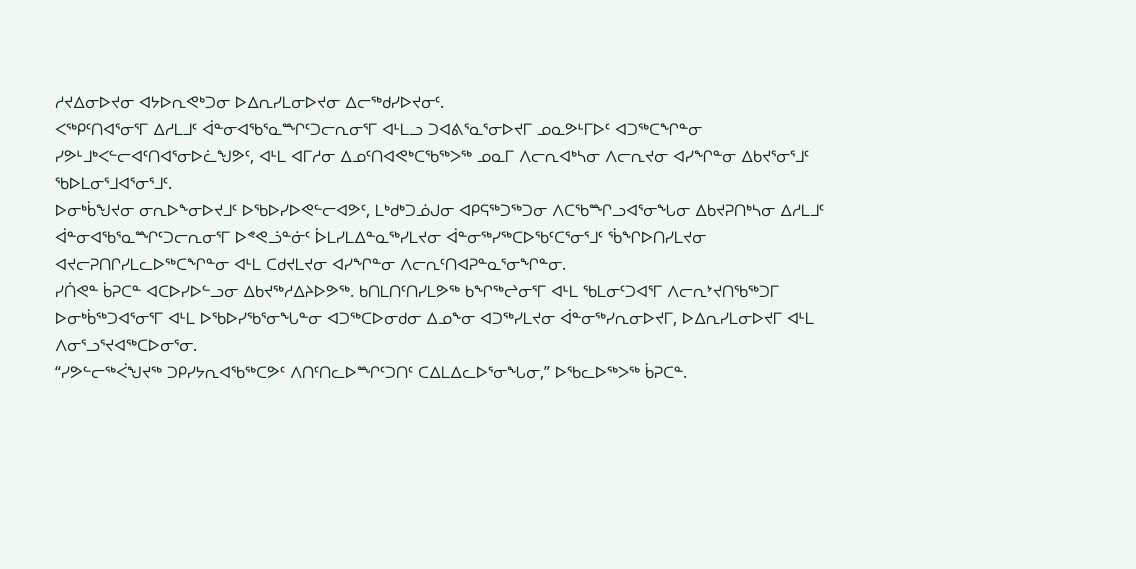ᓱᔪᐃᓂᐅᔪᓂ ᐊᔭᐅᕆᕙᒃᑐᓂ ᐅᐃᕆᓯᒪᓂᐅᔪᓂ ᐃᓕᖅᑯᓯᐅᔪᓂᑦ.
ᐸᖅᑭᑦᑎᐊᕐᓂᕐᒥ ᐃᓱᒪᒧᑦ ᐋᓐᓂᐊᖃᕐᓇᙱᑦᑐᓕᕆᓂᕐᒥ ᐊᒻᒪᓗ ᑐᐊᕕᕐᓇᕐᓂᐅᔪᒥ ᓄᓇᕗᒻᒥᐅᑦ ᐊᑐᖅᑕᖏᓐᓂ ᓯᕗᒻᒧᒃᐸᓪᓕᐊᑦᑎᐊᕐᓂᐅᓛᖑᕗᑦ, ᐊᒻᒪ ᐊᒥᓱᓂ ᐃᓄᑦᑎᐊᕙᒃᑕᖃᖅᐳᖅ ᓄᓇᒥ ᐱᓕᕆᐊᒃᓴᓂ ᐱᓕᕆᔪᓂ ᐊᓯᖏᓐᓂ ᐃᑲᔪᕐᓂᕐᒧᑦ ᖃᐅᒪᓂᕐᒧᐊᕐᓂᕐᒧᑦ.
ᐅᓂᒃᑳᖑᔪᓂ ᓂᕆᐅᖕᓂᐅᔪᒧᑦ ᐅᖃᐅᓯᐅᕙᓪᓕᐊᕗᑦ, ᒪᒃᑯᒃᑐᓅᒍᓂ ᐊᑭᕋᖅᑐᖅᑐᓂ ᐱᑕᖃᙱᓗᐊᕐᓂᖓᓂ ᐃᑲᔪᕈᑎᒃᓴᓂ ᐃᓱᒪᒧᑦ ᐋᓐᓂᐊᖃᕐᓇᙱᑦᑐᓕᕆᓂᕐᒥ ᐅᕝᕙᓘᓐᓃᑦ ᐆᒪᓯᒪᐃᓐᓇᖅᓯᒪᔪᓂ ᐋᓐᓂᖅᓯᖅᑕᐅᖃᑦᑕᕐᓂᕐᒧᑦ ᖄᖏᐅᑎᓯᒪᔪᓂ ᐊᔪᓕᕈᑎᒋᓯᒪᓚᐅᖅᑕᖏᓐᓂ ᐊᒻᒪ ᑕᑯᔪᒪᔪᓂ ᐊᓯᖏᓐᓂ ᐱᓕᕆᑦᑎᐊᕈᓐᓇᕐᓂᖏᓐᓂ.
ᓯᑏᕙᓐ ᑳᕈᑕᓐ ᐊᑕᐅᓯᐅᓪᓗᓂ ᐃᑲᔪᖅᓱᐃᔨᐅᕗᖅ. ᑲᑎᒪᑎᑦᑎᓯᒪᕗᖅ ᑲᖏᖅᖠᓂᕐᒥ ᐊᒻᒪ ᖃᒪᓂᑦᑐᐊᕐᒥ ᐱᓕᕆᔾᔪᑎᖃᖅᑐᒥ ᐅᓂᒃᑳᖅᑐᐊᕐᓂᕐᒥ ᐊᒻᒪ ᐅᖃᐅᓯᖃᕐᓂᖓᓐᓂ ᐊᑐᖅᑕᐅᓂᑯᓂ ᐃᓄᖕᓂ ᐊᑐᖅᓯᒪᔪᓂ ᐋᓐᓂᖅᓯᕆᓂᐅᔪᒥ, ᐅᐃᕆᓯᒪᓂᐅᔪᒥ ᐊᒻᒪ ᐱᓂᕐᓗᕐᔪᐊᖅᑕᐅᓂᕐᓂ.
“ᓯᕗᓪᓕᖅᐹᖑᔪᖅ ᑐᑭᓯᔭᕆᐊᖃᖅᑕᕗᑦ ᐱᑎᑦᑎᓚᐅᙱᑦᑐᑎᑦ ᑕᐃᒪᐃᓚᐅᕐᓂᖓᓂ,” ᐅᖃᓚᐅᖅᐳᖅ ᑳᕈᑕᓐ.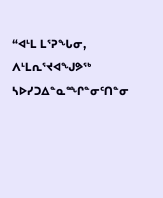“ᐊᒻᒪ ᒪᕐᕈᖓᓂ, ᐱᒻᒪᕆᕐᔪᐊᖑᕗᖅ ᓴᐅᓯᑐᐃᓐᓇᙱᓐᓂᑦᑎᓐᓂ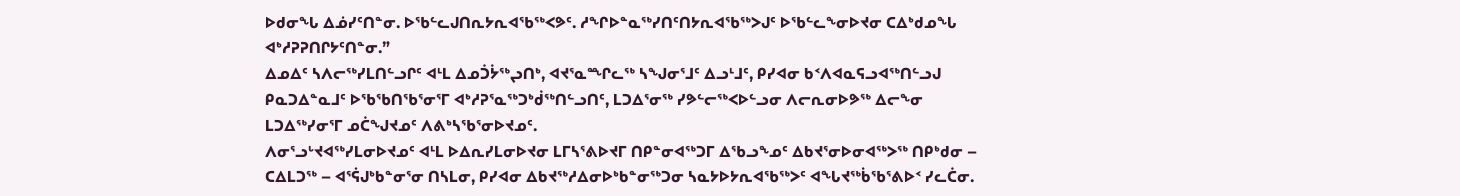ᐅᑯᓂᖓ ᐃᓅᓯᑦᑎᓐᓂ. ᐅᖃᓪᓚᒍᑎᕆᔭᕆᐊᖃᖅᐸᕗᑦ. ᓱᖏᐅᓐᓇᖅᓯᑎᑦᑎᔭᕆᐊᖃᖅᐳᒍᑦ ᐅᖃᓪᓚᖕᓂᐅᔪᓂ ᑕᐃᒃᑯᓄᖓ ᐊᒃᓱᕈᕈᑎᒋᔭᑦᑎᓐᓂ.”
ᐃᓄᐃᑦ ᓴᐱᓕᖅᓯᒪᑎᓪᓗᒋᑦ ᐊᒻᒪ ᐃᓄᑑᔮᖅᖢᑎᒃ, ᐊᔪᕐᓇᙱᓚᖅ ᓴᖑᓂᕐᒧᑦ ᐃᓗᒻᒧᑦ, ᑭᓯᐊᓂ ᑲᑉᐱᐊᓇᕋᓗᐊᖅᑎᓪᓗᒍ ᑭᓇᑐᐃᓐᓇᒧᑦ ᐅᖃᖃᑎᖃᕐᓂᕐᒥ ᐊᒃᓱᕈᕐᓇᖅᑐᒃᑰᖅᑎᓪᓗᑎᑦ, ᒪᑐᐃᕐᓂᖅ ᓯᕗᓪᓕᖅᐸᐅᓪᓗᓂ ᐱᓕᕆᓂᐅᕗᖅ ᐃᓕᖕᓂ ᒪᑐᐃᖅᓯᓂᕐᒥ ᓄᑖᖑᔪᓄᑦ ᐱᕕᒃᓴᖃᕐᓂᐅᔪᓄᑦ.
ᐱᓂᕐᓗᒡᔪᐊᖅᓯᒪᓂᐅᔪᓄᑦ ᐊᒻᒪ ᐅᐃᕆᓯᒪᓂᐅᔪᓂ ᒪᒥᓴᕐᕕᐅᔪᒥ ᑎᑭᓐᓂᐊᖅᑐᒥ ᐃᖃᓗᖕᓄᑦ ᐃᑲᔪᕐᓂᐅᓂᐊᖅᐳᖅ ᑎᑭᒃᑯᓂ – ᑕᐃᒪᑐᖅ – ᐊᕐᕌᒍᒃᑲᓐᓂᕐᓂ ᑎᓴᒪᓂ, ᑭᓯᐊᓂ ᐃᑲᔪᖅᓱᐃᓂᐅᒃᑲᓐᓂᖅᑐᓂ ᓴᓇᔭᐅᔭᕆᐊᖃᖅᐳᑦ ᐊᖓᔪᖅᑳᖃᕐᕕᐅᑉ ᓯᓚᑖᓂ.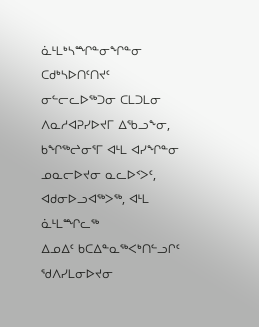ᓈᒻᒪᒃᓴᙱᓐᓂᖏᓐᓂ ᑕᑯᒃᓴᐅᑎᑦᑎᔪᑦ ᓂᓪᓕᓚᐅᖅᑐᓂ ᑕᒪᑐᒪᓂ ᐱᓇᓱᐊᕈᓯᐅᔪᒥ ᐃᖃᓗᖕᓂ, ᑲᖏᖅᖠᓂᕐᒥ ᐊᒻᒪ ᐊᓯᖏᓐᓂ ᓄᓇᓕᐅᔪᓂ ᓇᓚᐅᑉᐳᑦ, ᐊᑯᓂᐅᓗᐊᖅᐳᖅ, ᐊᒻᒪ ᓈᒻᒪᙱᓚᖅ
ᐃᓄᐃᑦ ᑲᑕᐃᓐᓇᖅᐸᒃᑎᓪᓗᒋᑦ ᖁᐱᓯᒪᓂᐅᔪᓂ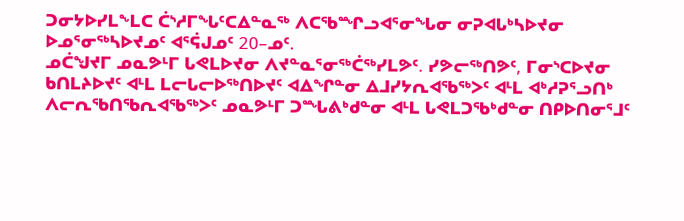ᑐᓂᔭᐅᓯᒪᖕᒪᑕ ᑖᔅᓱᒥᖓᑦᑕᐃᓐᓇᖅ ᐱᑕᖃᙱᓗᐊᕐᓂᖓᓂ ᓂᕈᐊᒐᒃᓴᐅᔪᓂ ᐅᓄᕐᓂᖅᓴᐅᔪᓄᑦ ᐊᕐᕌᒍᓄᑦ 20–ᓄᑦ.
ᓄᑖᖑᔪᒥ ᓄᓇᕗᒻᒥ ᒐᕙᒪᐅᔪᓂ ᐱᔪᓐᓇᕐᓂᖅᑖᖅᓯᒪᕗᑦ. ᓯᕗᓕᖅᑎᕗᑦ, ᒥᓂᔅᑕᐅᔪᓂ ᑲᑎᒪᔨᐅᔪᑦ ᐊᒻᒪ ᒪᓕᒐᓕᐅᖅᑎᐅᔪᑦ ᐊᐃᖏᓐᓂ ᐃᒧᓯᔭᕆᐊᖃᖅᐳᑦ ᐊᒻᒪ ᐊᒃᓱᕈᕐᓗᑎᒃ ᐱᓕᕆᖃᑎᖃᕆᐊᖃᖅᐳᑦ ᓄᓇᕗᒻᒥ ᑐᙵᕕᒃᑯᓐᓂ ᐊᒻᒪ ᒐᕙᒪᑐᖃᒃᑯᓐᓂ ᑎᑭᐅᑎᓂᕐᒧᑦ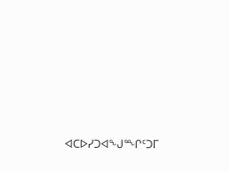ᐊᑕᐅᓯᑐᐊᖑᙱᑦᑐᒥ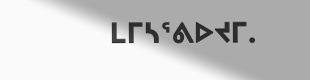ᒪᒥᓴᕐᕕᐅᔪᒥ.